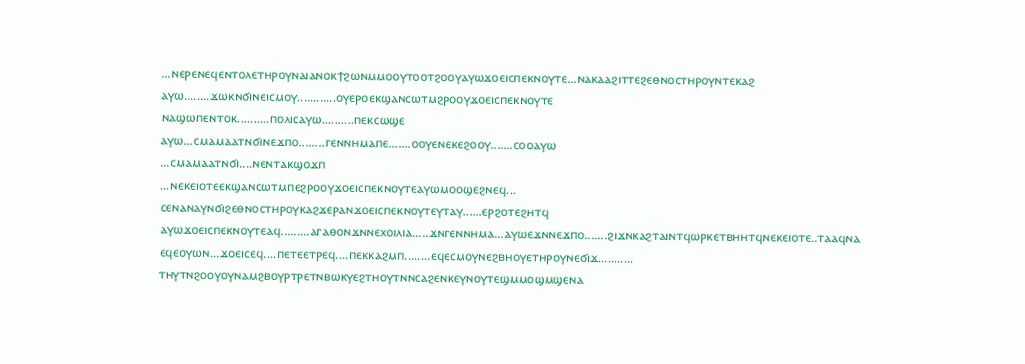...ⲛⲉⲣⲉⲛⲉϥⲉⲛⲧⲟⲗⲉⲧⲏⲣⲟⲩⲛⲁⲓⲁⲛⲟⲕϯϩⲱⲛⲙⲙⲟⲟⲩⲧⲟⲟⲧϩⲟⲟⲩⲁⲩⲱϫⲟⲉⲓⲥⲡⲉⲕⲛⲟⲩⲧⲉ...ⲛⲁⲕⲁⲁϩⲓⲧⲧⲉϩⲉⲑⲛⲟⲥⲧⲏⲣⲟⲩⲛⲧⲉⲕⲁϩ
ⲁⲩⲱ........ϫⲱⲕⲛϭⲓⲛⲉⲓⲥⲙⲟⲩ............ⲟⲩⲉⲣⲟⲉⲕϣⲁⲛⲥⲱⲧⲙϩⲣⲟⲟⲩϫⲟⲉⲓⲥⲡⲉⲕⲛⲟⲩⲧⲉ
ⲛⲁϣⲱⲡⲉⲛⲧⲟⲕ..........ⲡⲟⲗⲓⲥⲁⲩⲱ..........ⲡⲉⲕⲥⲱϣⲉ
ⲁⲩⲱ...ⲥⲙⲁⲙⲁⲁⲧⲛϭⲓⲛⲉϫⲡⲟ........ⲅⲉⲛⲛⲏⲙⲁⲡⲉ.......ⲟⲟⲩⲉⲛⲉⲕⲉϩⲟⲟⲩ.......ⲥⲟⲟⲁⲩⲱ
...ⲥⲙⲁⲙⲁⲁⲧⲛϭⲓ....ⲛⲉⲛⲧⲁⲕϣⲟϫⲡ
...ⲛⲉⲕⲉⲓⲟⲧⲉⲉⲕϣⲁⲛⲥⲱⲧⲙⲡⲉϩⲣⲟⲟⲩϫⲟⲉⲓⲥⲡⲉⲕⲛⲟⲩⲧⲉⲁⲩⲱⲙⲟⲟϣⲉϩⲛⲉϥ...
ⲥⲉⲛⲁⲛⲁⲩⲛϭⲓϩⲉⲑⲛⲟⲥⲧⲏⲣⲟⲩⲕⲁϩϫⲉⲣⲁⲛϫⲟⲉⲓⲥⲡⲉⲕⲛⲟⲩⲧⲉⲩⲧⲁⲩ......ⲉⲣϩⲟⲧⲉϩⲏⲧϥ
ⲁⲩⲱϫⲟⲉⲓⲥⲡⲉⲕⲛⲟⲩⲧⲉⲁϥ.........ⲁⲅⲁⲑⲟⲛϫⲛⲛⲉⲭⲟⲓⲗⲓⲁ.....ϫⲛⲅⲉⲛⲛⲏⲙⲁ...ⲁⲩⲱⲉϫⲛⲛⲉϫⲡⲟ.......ϩⲓϫⲛⲕⲁϩⲧⲁⲓⲛⲧϥⲱⲣⲕⲉⲧⲃⲏⲏⲧϥⲛⲉⲕⲉⲓⲟⲧⲉ..ⲧⲁⲁϥⲛⲁ
ⲉϥⲉⲟⲩⲱⲛ...ϫⲟⲉⲓⲥⲉϥ....ⲡⲉⲧⲉⲉⲧⲣⲉϥ....ⲡⲉⲕⲕⲁϩⲙⲡ........ⲉϥⲉⲥⲙⲟⲩⲛⲉϩⲃⲏⲟⲩⲉⲧⲏⲣⲟⲩⲛⲉϭⲓϫ...........
ⲧⲏⲩⲧⲛϩⲟⲟⲩⲟⲩⲛⲁⲙϩⲃⲟⲩⲣⲧⲣⲉⲧⲛⲃⲱⲕⲩⲉϩⲧⲏⲟⲩⲧⲛⲛⲥⲁϩⲉⲛⲕⲉⲩⲛⲟⲩⲧⲉϣⲙⲙⲟϣⲙϣⲉⲛⲁ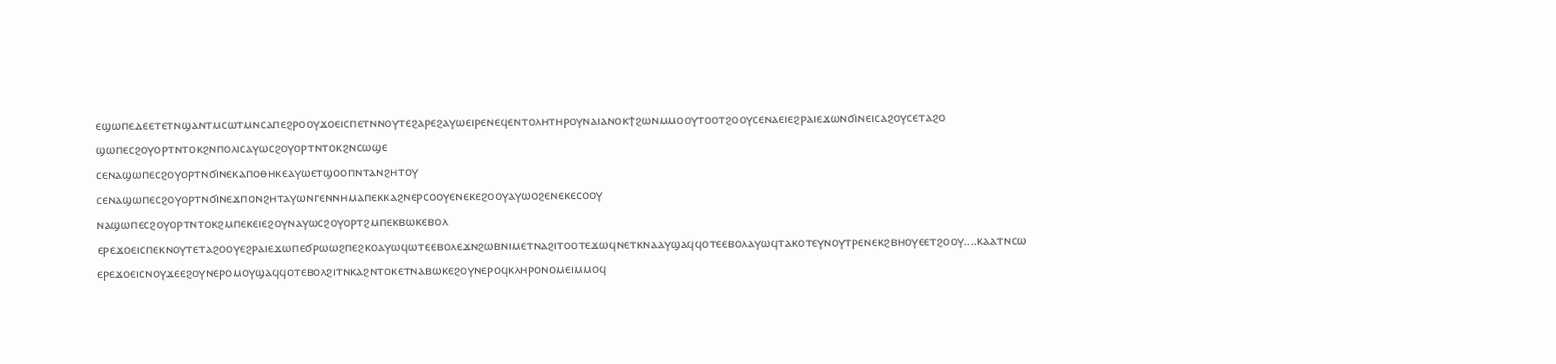ⲉϣⲱⲡⲉⲇⲉⲉⲧⲉⲧⲛϣⲁⲛⲧⲙⲥⲱⲧⲙⲛⲥⲁⲡⲉϩⲣⲟⲟⲩϫⲟⲉⲓⲥⲡⲉⲧⲛⲛⲟⲩⲧⲉϩⲁⲣⲉϩⲁⲩⲱⲉⲓⲣⲉⲛⲉϥⲉⲛⲧⲟⲗⲏⲧⲏⲣⲟⲩⲛⲁⲓⲁⲛⲟⲕϯϩⲱⲛⲙⲙⲟⲟⲩⲧⲟⲟⲧϩⲟⲟⲩⲥⲉⲛⲁⲉⲓⲉϩⲣⲁⲓⲉϫⲱⲛϭⲓⲛⲉⲓⲥⲁϩⲟⲩⲥⲉⲧⲁϩⲟ
ϣⲱⲡⲉⲥϩⲟⲩⲟⲣⲧⲛⲧⲟⲕϩⲛⲡⲟⲗⲓⲥⲁⲩⲱⲥϩⲟⲩⲟⲣⲧⲛⲧⲟⲕϩⲛⲥⲱϣⲉ
ⲥⲉⲛⲁϣⲱⲡⲉⲥϩⲟⲩⲟⲣⲧⲛϭⲓⲛⲉⲕⲁⲡⲟⲑⲏⲕⲉⲁⲩⲱⲉⲧϣⲟⲟⲡⲛⲧⲁⲛϩⲏⲧⲟⲩ
ⲥⲉⲛⲁϣⲱⲡⲉⲥϩⲟⲩⲟⲣⲧⲛϭⲓⲛⲉϫⲡⲟⲛϩⲏⲧⲁⲩⲱⲛⲅⲉⲛⲛⲏⲙⲁⲡⲉⲕⲕⲁϩⲛⲉⲣⲥⲟⲟⲩⲉⲛⲉⲕⲉϩⲟⲟⲩⲁⲩⲱⲟϩⲉⲛⲉⲕⲉⲥⲟⲟⲩ
ⲛⲁϣⲱⲡⲉⲥϩⲟⲩⲟⲣⲧⲛⲧⲟⲕϩⲙⲡⲉⲕⲉⲓⲉϩⲟⲩⲛⲁⲩⲱⲥϩⲟⲩⲟⲣⲧϩⲙⲡⲉⲕⲃⲱⲕⲉⲃⲟⲗ
ⲉⲣⲉϫⲟⲉⲓⲥⲡⲉⲕⲛⲟⲩⲧⲉⲧⲁϩⲟⲟⲩⲉϩⲣⲁⲓⲉϫⲱⲡⲉϭⲣⲱⲱϩⲡⲉϩⲕⲟⲁⲩⲱϥⲱⲧⲉⲉⲃⲟⲗⲉϫⲛϩⲱⲃⲛⲓⲙⲉⲧⲛⲁϩⲓⲧⲟⲟⲧⲉϫⲱϥⲛⲉⲧⲕⲛⲁⲁⲩϣⲁϥϥⲟⲧⲉⲉⲃⲟⲗⲁⲩⲱϥⲧⲁⲕⲟⲧⲉⲩⲛⲟⲩⲧⲣⲉⲛⲉⲕϩⲃⲏⲟⲩⲉⲉⲧϩⲟⲟⲩ....ⲕⲁⲁⲧⲛⲥⲱ
ⲉⲣⲉϫⲟⲉⲓⲥⲛⲟⲩϫⲉⲉϩⲟⲩⲛⲉⲣⲟⲙⲟⲩϣⲁϥϥⲟⲧⲉⲃⲟⲗϩⲓⲧⲛⲕⲁϩⲛⲧⲟⲕⲉⲧⲛⲁⲃⲱⲕⲉϩⲟⲩⲛⲉⲣⲟϥⲕⲗⲏⲣⲟⲛⲟⲙⲉⲓⲙⲙⲟϥ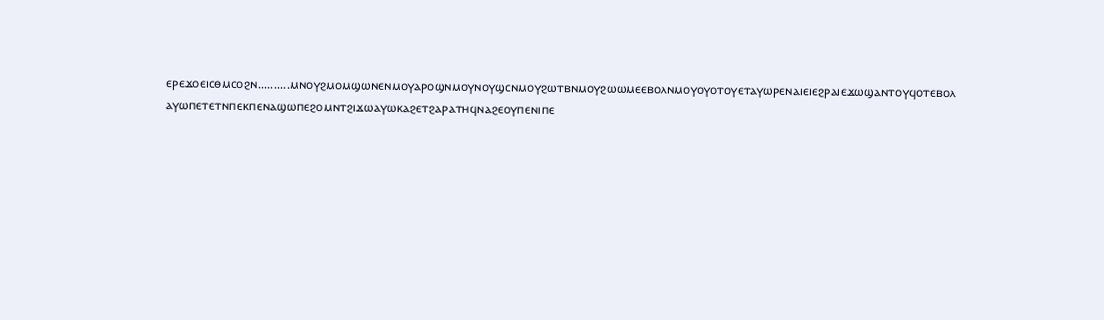ⲉⲣⲉϫⲟⲉⲓⲥⲑⲙⲥⲟϩⲛ..........ⲙⲛⲟⲩϩⲙⲟⲙϣⲱⲛⲉⲛⲙⲟⲩⲁⲣⲟϣⲛⲙⲟⲩⲛⲟⲩϣⲥⲛⲙⲟⲩϩⲱⲧⲃⲛⲙⲟⲩϩⲱⲱⲙⲉⲉⲃⲟⲗⲛⲙⲟⲩⲟⲩⲟⲧⲟⲩⲉⲧⲁⲩⲱⲣⲉⲛⲁⲓⲉⲓⲉϩⲣⲁⲓⲉϫⲱϣⲁⲛⲧⲟⲩϥⲟⲧⲉⲃⲟⲗ
ⲁⲩⲱⲡⲉⲧⲉⲧⲛⲡⲉⲕⲡⲉⲛⲁϣⲱⲡⲉϩⲟⲙⲛⲧϩⲓϫⲱⲁⲩⲱⲕⲁϩⲉⲧϩⲁⲣⲁⲧⲏϥⲛⲁϩⲉⲟⲩⲡⲉⲛⲓⲡⲉ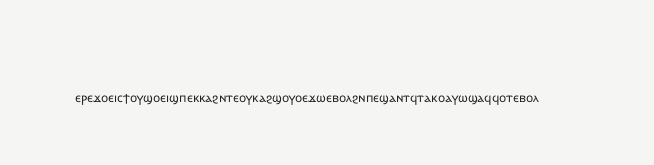ⲉⲣⲉϫⲟⲉⲓⲥϯⲟⲩϣⲟⲉⲓϣⲡⲉⲕⲕⲁϩⲛⲧⲉⲟⲩⲕⲁϩϣⲟⲩⲟⲉϫⲱⲉⲃⲟⲗϩⲛⲡⲉϣⲁⲛⲧϥⲧⲁⲕⲟⲁⲩⲱϣⲁϥϥⲟⲧⲉⲃⲟⲗ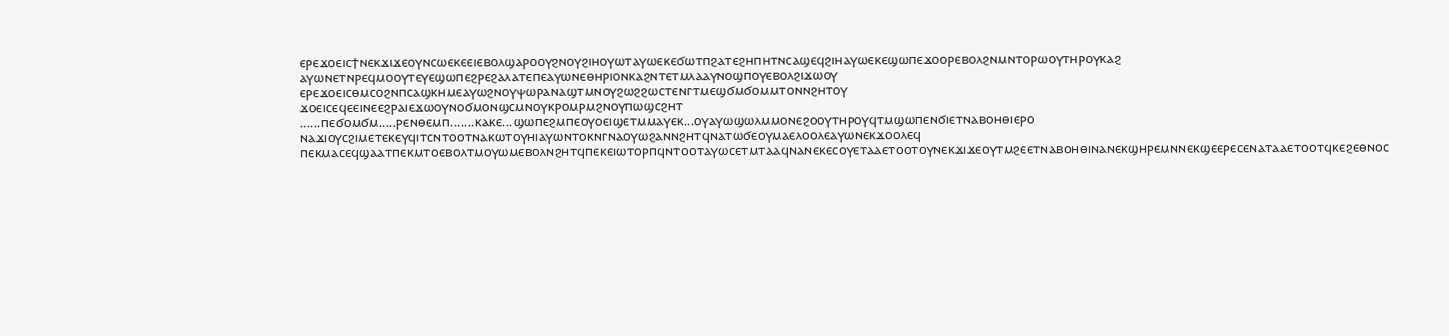ⲉⲣⲉϫⲟⲉⲓⲥϯⲛⲉⲕϫⲓϫⲉⲟⲩⲛⲥⲱⲉⲕⲉⲉⲓⲉⲃⲟⲗϣⲁⲣⲟⲟⲩϩⲛⲟⲩϩⲓⲏⲟⲩⲱⲧⲁⲩⲱⲉⲕⲉϭⲱⲧⲡϩⲁⲧⲉϩⲏⲡⲏⲧⲛⲥⲁϣⲉϥϩⲓⲏⲁⲩⲱⲉⲕⲉϣⲱⲡⲉϫⲟⲟⲣⲉⲃⲟⲗϩⲛⲙⲛⲧⲟⲣⲱⲟⲩⲧⲏⲣⲟⲩⲕⲁϩ
ⲁⲩⲱⲛⲉⲧⲛⲣⲉϥⲙⲟⲟⲩⲧⲉⲩⲉϣⲱⲡⲉϩⲣⲉϩⲁⲗⲁⲧⲉⲡⲉⲁⲩⲱⲛⲉⲑⲏⲣⲓⲟⲛⲕⲁϩⲛⲧⲉⲧⲙⲗⲁⲁⲩⲛⲟϣⲡⲟⲩⲉⲃⲟⲗϩⲓϫⲱⲟⲩ
ⲉⲣⲉϫⲟⲉⲓⲥⲑⲙⲥⲟϩⲛⲡⲥⲁϣⲕⲏⲙⲉⲁⲩⲱϩⲛⲟⲩⲯⲱⲣⲁⲛⲁϣⲧⲙⲛⲟⲩϩⲱϩϩⲱⲥⲧⲉⲛⲅⲧⲙⲉϣϭⲙϭⲟⲙⲙⲧⲟⲛⲛϩⲏⲧⲟⲩ
ϫⲟⲉⲓⲥⲉϥⲉⲉⲓⲛⲉⲉϩⲣⲁⲓⲉϫⲱⲟⲩⲛⲟϭⲙⲟⲛϣⲥⲙⲛⲟⲩⲕⲣⲟⲙⲣⲙϩⲛⲟⲩⲡⲱϣⲥϩⲏⲧ
......ⲡⲉϭⲟⲙϭⲙ.....ⲣⲉⲛⲑⲉⲙⲡ.......ⲕⲁⲕⲉ...ϣⲱⲡⲉϩⲙⲡⲉⲟⲩⲟⲉⲓϣⲉⲧⲙⲙⲁⲩⲉⲕ...ⲟⲩⲁⲩⲱϣⲱⲗⲙⲙⲟⲛⲉϩⲟⲟⲩⲧⲏⲣⲟⲩϥⲧⲙϣⲱⲡⲉⲛϭⲓⲉⲧⲛⲁⲃⲟⲏⲑⲓⲉⲣⲟ
ⲛⲁϫⲓⲟⲩⲥϩⲓⲙⲉⲧⲉⲕⲉⲩϥⲓⲧⲥⲛⲧⲟⲟⲧⲛⲁⲕⲱⲧⲟⲩⲏⲓⲁⲩⲱⲛⲧⲟⲕⲛⲅⲛⲁⲟⲩⲱϩⲁⲛⲛϩⲏⲧϥⲛⲁⲧⲱϭⲉⲟⲩⲙⲁⲉⲗⲟⲟⲗⲉⲁⲩⲱⲛⲉⲕϫⲟⲟⲗⲉϥ
ⲡⲉⲕⲙⲁⲥⲉϥϣⲁⲁⲧⲡⲉⲕⲙⲧⲟⲉⲃⲟⲗⲧⲙⲟⲩⲱⲙⲉⲃⲟⲗⲛϩⲏⲧϥⲡⲉⲕⲉⲓⲱⲧⲟⲣⲡϥⲛⲧⲟⲟⲧⲁⲩⲱⲥⲉⲧⲙⲧⲁⲁϥⲛⲁⲛⲉⲕⲉⲥⲟⲩⲉⲧⲁⲁⲉⲧⲟⲟⲧⲟⲩⲛⲉⲕϫⲓϫⲉⲟⲩⲧⲙϩⲉⲉⲧⲛⲁⲃⲟⲏⲑⲓⲛⲁⲛⲉⲕϣⲏⲣⲉⲙⲛⲛⲉⲕϣⲉⲉⲣⲉⲥⲉⲛⲁⲧⲁⲁⲉⲧⲟⲟⲧϥⲕⲉϩⲉⲑⲛⲟⲥ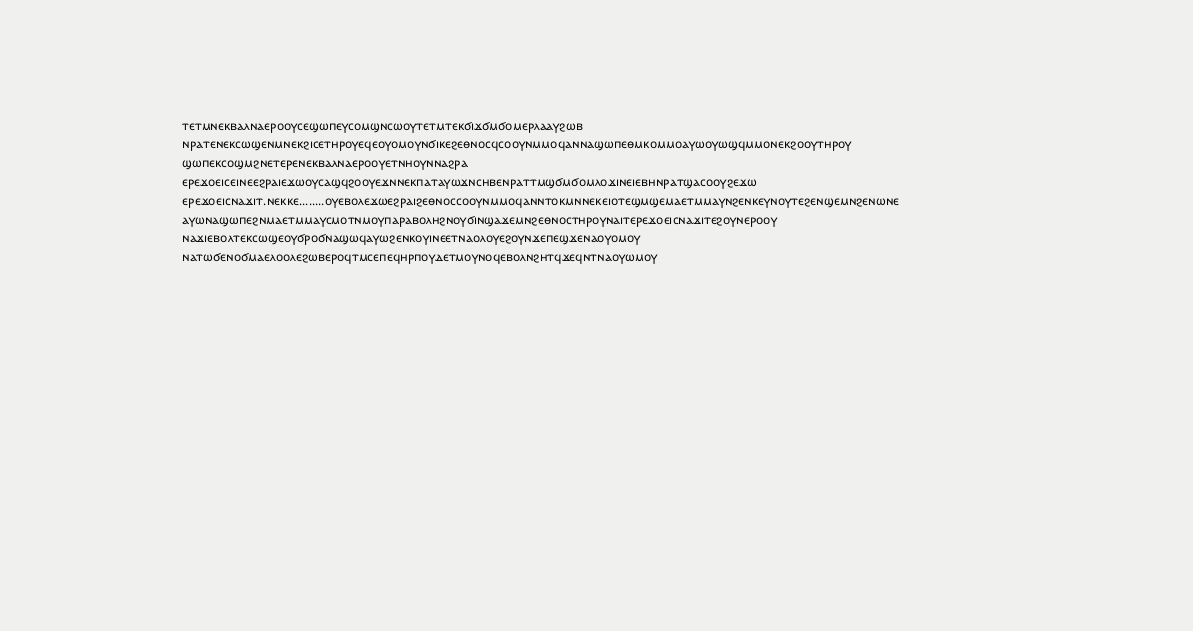ⲧⲉⲧⲙⲛⲉⲕⲃⲁⲗⲛⲁⲉⲣⲟⲟⲩⲥⲉϣⲱⲡⲉⲩⲥⲟⲙϣⲛⲥⲱⲟⲩⲧⲉⲧⲙⲧⲉⲕϭⲓϫϭⲙϭⲟⲙⲉⲣⲗⲁⲁⲩϩⲱⲃ
ⲛⲣⲁⲧⲉⲛⲉⲕⲥⲱϣⲉⲛⲙⲛⲉⲕϩⲓⲥⲉⲧⲏⲣⲟⲩⲉϥⲉⲟⲩⲟⲙⲟⲩⲛϭⲓⲕⲉϩⲉⲑⲛⲟⲥϥⲥⲟⲟⲩⲛⲙⲙⲟϥⲁⲛⲛⲁϣⲱⲡⲉⲑⲙⲕⲟⲙⲙⲟⲁⲩⲱⲟⲩⲱϣϥⲙⲙⲟⲛⲉⲕϩⲟⲟⲩⲧⲏⲣⲟⲩ
ϣⲱⲡⲉⲕⲥⲟϣⲙϩⲛⲉⲧⲉⲣⲉⲛⲉⲕⲃⲁⲗⲛⲁⲉⲣⲟⲟⲩⲉⲧⲛⲏⲟⲩⲛⲛⲁϩⲣⲁ
ⲉⲣⲉϫⲟⲉⲓⲥⲉⲓⲛⲉⲉϩⲣⲁⲓⲉϫⲱⲟⲩⲥⲁϣϥϩⲟⲟⲩⲉϫⲛⲛⲉⲕⲡⲁⲧⲁⲩⲱϫⲛⲥⲏⲃⲉⲛⲣⲁⲧⲧⲙϣϭⲙϭⲟⲙⲗⲟϫⲓⲛⲉⲓⲉⲃⲏⲛⲣⲁⲧϣⲁⲥⲟⲟⲩϩⲉϫⲱ
ⲉⲣⲉϫⲟⲉⲓⲥⲛⲁϫⲓⲧ.ⲛⲉⲕⲕⲉ........ⲟⲩⲉⲃⲟⲗⲉϫⲱⲉϩⲣⲁⲓϩⲉⲑⲛⲟⲥⲥⲟⲟⲩⲛⲙⲙⲟϥⲁⲛⲛⲧⲟⲕⲙⲛⲛⲉⲕⲉⲓⲟⲧⲉϣⲙϣⲉⲙⲁⲉⲧⲙⲙⲁⲩⲛϩⲉⲛⲕⲉⲩⲛⲟⲩⲧⲉϩⲉⲛϣⲉⲙⲛϩⲉⲛⲱⲛⲉ
ⲁⲩⲱⲛⲁϣⲱⲡⲉϩⲛⲙⲁⲉⲧⲙⲙⲁⲩⲥⲙⲟⲧⲛⲙⲟⲩⲡⲁⲣⲁⲃⲟⲗⲏϩⲛⲟⲩϭⲓⲛϣⲁϫⲉⲙⲛϩⲉⲑⲛⲟⲥⲧⲏⲣⲟⲩⲛⲁⲓⲧⲉⲣⲉϫⲟⲉⲓⲥⲛⲁϫⲓⲧⲉϩⲟⲩⲛⲉⲣⲟⲟⲩ
ⲛⲁϫⲓⲉⲃⲟⲗⲧⲉⲕⲥⲱϣⲉⲟⲩϭⲣⲟϭⲛⲁϣⲱϥⲁⲩⲱϩⲉⲛⲕⲟⲩⲓⲛⲉⲉⲧⲛⲁⲟⲗⲟⲩⲉϩⲟⲩⲛϫⲉⲡⲉϣϫⲉⲛⲁⲟⲩⲟⲙⲟⲩ
ⲛⲁⲧⲱϭⲉⲛⲟϭⲙⲁⲉⲗⲟⲟⲗⲉϩⲱⲃⲉⲣⲟϥⲧⲙⲥⲉⲡⲉϥⲏⲣⲡⲟⲩⲇⲉⲧⲙⲟⲩⲛⲟϥⲉⲃⲟⲗⲛϩⲏⲧϥϫⲉϥⲛⲧⲛⲁⲟⲩⲱⲙⲟⲩ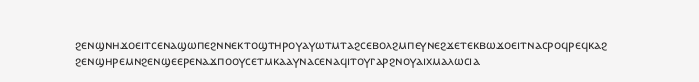ϩⲉⲛϣⲛⲏϫⲟⲉⲓⲧⲥⲉⲛⲁϣⲱⲡⲉϩⲛⲛⲉⲕⲧⲟϣⲧⲏⲣⲟⲩⲁⲩⲱⲧⲙⲧⲁϩⲥⲉⲃⲟⲗϩⲙⲡⲉⲩⲛⲉϩϫⲉⲧⲉⲕⲃⲱϫⲟⲉⲓⲧⲛⲁⲥⲣⲟϥⲣⲉϥⲕⲁϩ
ϩⲉⲛϣⲏⲣⲉⲙⲛϩⲉⲛϣⲉⲉⲣⲉⲛⲁϫⲡⲟⲟⲩⲥⲉⲧⲙⲕⲁⲁⲩⲛⲁⲥⲉⲛⲁϥⲓⲧⲟⲩⲅⲁⲣϩⲛⲟⲩⲁⲓⲭⲙⲁⲗⲱⲥⲓⲁ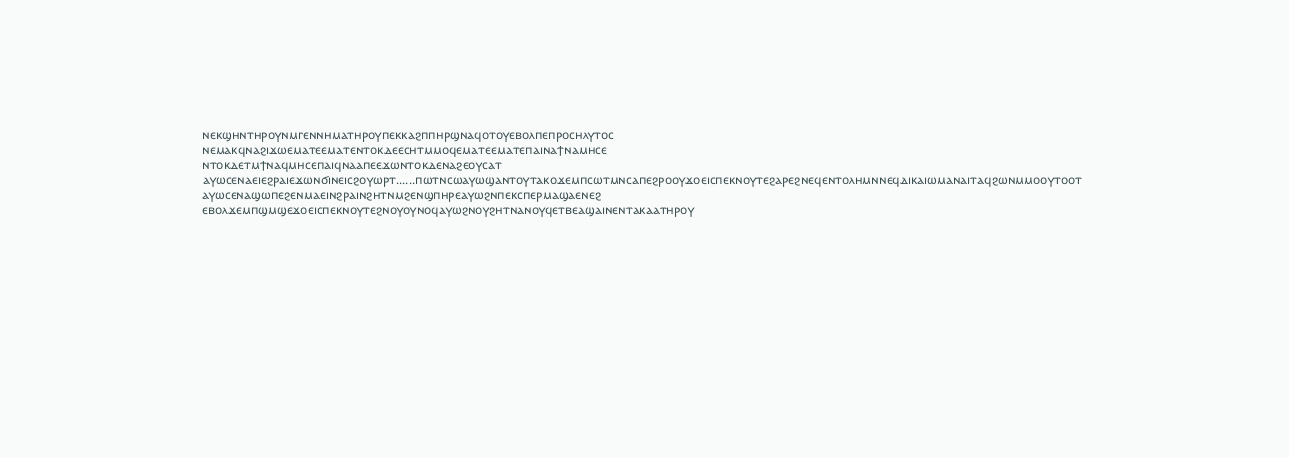ⲛⲉⲕϣⲏⲛⲧⲏⲣⲟⲩⲛⲙⲅⲉⲛⲛⲏⲙⲁⲧⲏⲣⲟⲩⲡⲉⲕⲕⲁϩⲡⲡⲏⲣϣⲛⲁϥⲟⲧⲟⲩⲉⲃⲟⲗⲡⲉⲡⲣⲟⲥⲏⲗⲩⲧⲟⲥ
ⲛⲉⲙⲁⲕϥⲛⲁϩⲓϫⲱⲉⲙⲁⲧⲉⲉⲙⲁⲧⲉⲛⲧⲟⲕⲇⲉⲉⲥⲏⲧⲙⲙⲟϥⲉⲙⲁⲧⲉⲉⲙⲁⲧⲉⲡⲁⲓⲛⲁϯⲛⲁⲙⲏⲥⲉ
ⲛⲧⲟⲕⲇⲉⲧⲙϯⲛⲁϥⲙⲏⲥⲉⲡⲁⲓϥⲛⲁⲁⲡⲉⲉϫⲱⲛⲧⲟⲕⲇⲉⲛⲁϩⲉⲟⲩⲥⲁⲧ
ⲁⲩⲱⲥⲉⲛⲁⲉⲓⲉϩⲣⲁⲓⲉϫⲱⲛϭⲓⲛⲉⲓⲥϩⲟⲩⲱⲣⲧ......ⲡⲱⲧⲛⲥⲱⲁⲩⲱϣⲁⲛⲧⲟⲩⲧⲁⲕⲟϫⲉⲙⲡⲥⲱⲧⲙⲛⲥⲁⲡⲉϩⲣⲟⲟⲩϫⲟⲉⲓⲥⲡⲉⲕⲛⲟⲩⲧⲉϩⲁⲣⲉϩⲛⲉϥⲉⲛⲧⲟⲗⲏⲙⲛⲛⲉϥⲇⲓⲕⲁⲓⲱⲙⲁⲛⲁⲓⲧⲁϥϩⲱⲛⲙⲙⲟⲟⲩⲧⲟⲟⲧ
ⲁⲩⲱⲥⲉⲛⲁϣⲱⲡⲉϩⲉⲛⲙⲁⲉⲓⲛϩⲣⲁⲓⲛϩⲏⲧⲛⲙϩⲉⲛϣⲡⲏⲣⲉⲁⲩⲱϩⲛⲡⲉⲕⲥⲡⲉⲣⲙⲁϣⲁⲉⲛⲉϩ
ⲉⲃⲟⲗϫⲉⲙⲡϣⲙϣⲉϫⲟⲉⲓⲥⲡⲉⲕⲛⲟⲩⲧⲉϩⲛⲟⲩⲟⲩⲛⲟϥⲁⲩⲱϩⲛⲟⲩϩⲏⲧⲛⲁⲛⲟⲩϥⲉⲧⲃⲉⲁϣⲁⲓⲛⲉⲛⲧⲁⲕⲁⲁⲧⲏⲣⲟⲩ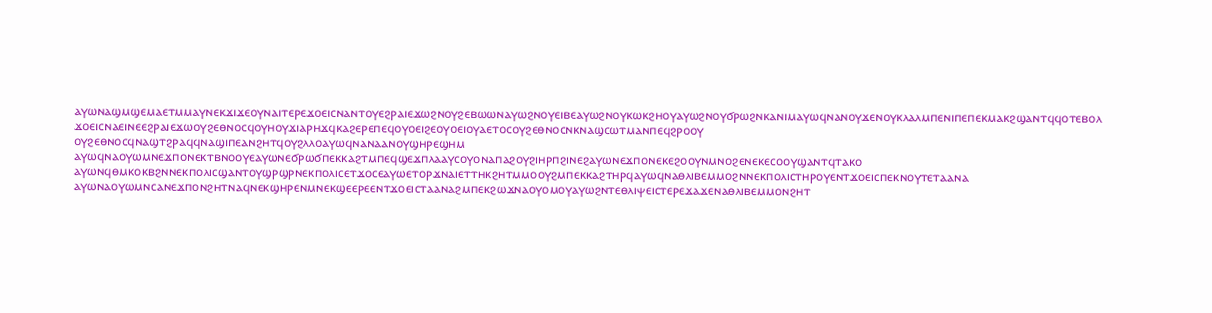ⲁⲩⲱⲛⲁϣⲙϣⲉⲙⲁⲉⲧⲙⲙⲁⲩⲛⲉⲕϫⲓϫⲉⲟⲩⲛⲁⲓⲧⲉⲣⲉϫⲟⲉⲓⲥⲛⲁⲛⲧⲟⲩⲉϩⲣⲁⲓⲉϫⲱϩⲛⲟⲩϩⲉⲃⲱⲱⲛⲁⲩⲱϩⲛⲟⲩⲉⲓⲃⲉⲁⲩⲱϩⲛⲟⲩⲕⲱⲕϩⲏⲟⲩⲁⲩⲱϩⲛⲟⲩϭⲣⲱϩⲛⲕⲁⲛⲓⲙⲁⲩⲱϥⲛⲁⲛⲟⲩϫⲉⲛⲟⲩⲕⲗⲁⲗⲙⲡⲉⲛⲓⲡⲉⲡⲉⲕⲙⲁⲕϩϣⲁⲛⲧϥϥⲟⲧⲉⲃⲟⲗ
ϫⲟⲉⲓⲥⲛⲁⲉⲓⲛⲉⲉϩⲣⲁⲓⲉϫⲱⲟⲩϩⲉⲑⲛⲟⲥϥⲟⲩⲏⲟⲩϫⲓⲁⲣⲏϫϥⲕⲁϩⲉⲣⲉⲡⲉϥⲟⲩⲟⲉⲓϩⲉⲟⲩⲟⲉⲓⲟⲩⲁⲉⲧⲟⲥⲟⲩϩⲉⲑⲛⲟⲥⲛⲕⲛⲁϣⲥⲱⲧⲙⲁⲛⲡⲉϥϩⲣⲟⲟⲩ
ⲟⲩϩⲉⲑⲛⲟⲥϥⲛⲁϣⲧϩⲣⲁϥϥⲛⲁϣⲓⲡⲉⲁⲛϩⲏⲧϥⲟⲩϩⲗⲗⲟⲁⲩⲱϥⲛⲁⲛⲁⲁⲛⲟⲩϣⲏⲣⲉϣⲏⲙ
ⲁⲩⲱϥⲛⲁⲟⲩⲱⲙⲛⲉϫⲡⲟⲛⲉⲕⲧⲃⲛⲟⲟⲩⲉⲁⲩⲱⲛⲉϭⲣⲱϭⲡⲉⲕⲕⲁϩⲧⲙⲡⲉϥϣⲉϫⲡⲗⲁⲁⲩⲥⲟⲩⲟⲛⲁⲡⲁϩⲟⲩϩⲓⲏⲣⲡϩⲓⲛⲉϩⲁⲩⲱⲛⲉϫⲡⲟⲛⲉⲕⲉϩⲟⲟⲩⲛⲙⲛⲟϩⲉⲛⲉⲕⲉⲥⲟⲟⲩϣⲁⲛⲧϥⲧⲁⲕⲟ
ⲁⲩⲱⲛϥⲑⲙⲕⲟⲕⲃϩⲛⲛⲉⲕⲡⲟⲗⲓⲥϣⲁⲛⲧⲟⲩϣⲣϣⲣⲛⲉⲕⲡⲟⲗⲓⲥⲉⲧϫⲟⲥⲉⲁⲩⲱⲉⲧⲟⲣϫⲛⲁⲓⲉⲧⲧⲏⲕϩⲏⲧⲙⲙⲟⲟⲩϩⲙⲡⲉⲕⲕⲁϩⲧⲏⲣϥⲁⲩⲱϥⲛⲁⲑⲗⲓⲃⲉⲙⲙⲟϩⲛⲛⲉⲕⲡⲟⲗⲓⲥⲧⲏⲣⲟⲩⲉⲛⲧϫⲟⲉⲓⲥⲡⲉⲕⲛⲟⲩⲧⲉⲧⲁⲁⲛⲁ
ⲁⲩⲱⲛⲁⲟⲩⲱⲙⲛⲥⲁⲛⲉϫⲡⲟⲛϩⲏⲧⲛⲁϥⲛⲉⲕϣⲏⲣⲉⲛⲙⲛⲉⲕϣⲉⲉⲣⲉⲉⲛⲧϫⲟⲉⲓⲥⲧⲁⲁⲛⲁϩⲙⲡⲉⲕϩⲱϫⲛⲁⲟⲩⲟⲙⲟⲩⲁⲩⲱϩⲛⲧⲉⲑⲗⲓⲯⲉⲓⲥⲧⲉⲣⲉϫⲁϫⲉⲛⲁⲑⲗⲓⲃⲉⲙⲙⲟⲛϩⲏⲧ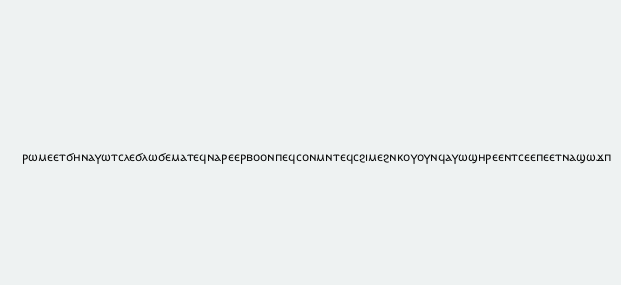ⲣⲱⲙⲉⲉⲧϭⲏⲛⲁⲩⲱⲧⲥⲗⲉϭⲗⲱϭⲉⲙⲁⲧⲉϥⲛⲁⲣⲉⲉⲣⲃⲟⲟⲛⲡⲉϥⲥⲟⲛⲙⲛⲧⲉϥⲥϩⲓⲙⲉϩⲛⲕⲟⲩⲟⲩⲛϥⲁⲩⲱϣⲏⲣⲉⲉⲛⲧⲥⲉⲉⲡⲉⲉⲧⲛⲁϣⲱϫⲡ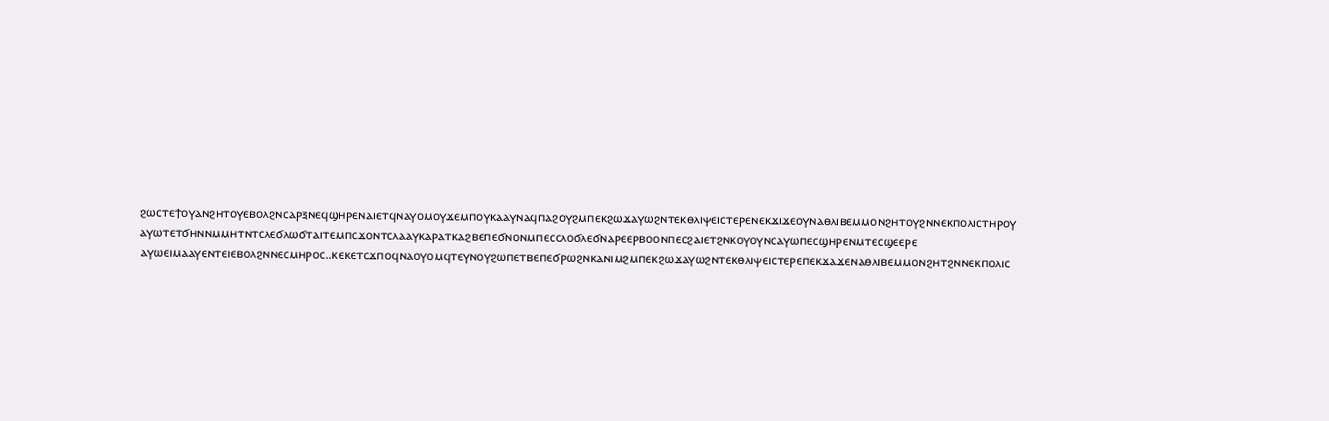ϩⲱⲥⲧⲉϯⲟⲩⲁⲛϩⲏⲧⲟⲩⲉⲃⲟⲗϩⲛⲥⲁⲣⲝⲛⲉϥϣⲏⲣⲉⲛⲁⲓⲉⲧϥⲛⲁⲩⲟⲙⲟⲩϫⲉⲙⲡⲟⲩⲕⲁⲁⲩⲛⲁϥⲡⲁϩⲟⲩϩⲙⲡⲉⲕϩⲱϫⲁⲩⲱϩⲛⲧⲉⲕⲑⲗⲓⲯⲉⲓⲥⲧⲉⲣⲉⲛⲉⲕϫⲓϫⲉⲟⲩⲛⲁⲑⲗⲓⲃⲉⲙⲙⲟⲛϩⲏⲧⲟⲩϩⲛⲛⲉⲕⲡⲟⲗⲓⲥⲧⲏⲣⲟⲩ
ⲁⲩⲱⲧⲉⲧϭⲏⲛⲛⲙⲙⲏⲧⲛⲧⲥⲗⲉϭⲗⲱϭⲧⲁⲓⲧⲉⲙⲡⲥϫⲟⲛⲧⲥⲗⲁⲁⲩⲕⲁⲣⲁⲧⲕⲁϩⲃⲉⲡⲉϭⲛⲟⲛⲙⲡⲉⲥⲥⲗⲟϭⲗⲉϭⲛⲁⲣⲉⲉⲣⲃⲟⲟⲛⲡⲉⲥϩⲁⲓⲉⲧϩⲛⲕⲟⲩⲟⲩⲛⲥⲁⲩⲱⲡⲉⲥϣⲏⲣⲉⲛⲙⲧⲉⲥϣⲉⲉⲣⲉ
ⲁⲩⲱⲉⲓⲙⲁⲁⲩⲉⲛⲧⲉⲓⲉⲃⲟⲗϩⲛⲛⲉⲥⲙⲏⲣⲟⲥ..ⲕⲉⲕⲉⲧⲥϫⲡⲟϥⲛⲁⲟⲩⲟⲙϥⲧⲉⲩⲛⲟⲩϩⲱⲡⲉⲧⲃⲉⲡⲉϭⲣⲱϩⲛⲕⲁⲛⲓⲙϩⲙⲡⲉⲕϩⲱϫⲁⲩⲱϩⲛⲧⲉⲕⲑⲗⲓⲯⲉⲓⲥⲧⲉⲣⲉⲡⲉⲕϫⲁϫⲉⲛⲁⲑⲗⲓⲃⲉⲙⲙⲟⲛϩⲏⲧϩⲛⲛⲉⲕⲡⲟⲗⲓⲥ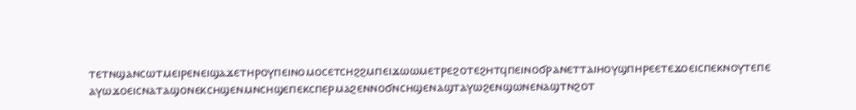ⲧⲉⲧⲛϣⲁⲛⲥⲱⲧⲙⲉⲓⲣⲉⲛⲉⲓϣⲁϫⲉⲧⲏⲣⲟⲩⲡⲉⲓⲛⲟⲙⲟⲥⲉⲧⲥⲏϩϩⲙⲡⲉⲓϫⲱⲱⲙⲉⲧⲣⲉϩⲟⲧⲉϩⲏⲧϥⲡⲉⲓⲛⲟϭⲣⲁⲛⲉⲧⲧⲁⲓⲏⲟⲩϣⲡⲏⲣⲉⲉⲧⲉϫⲟⲉⲓⲥⲡⲉⲕⲛⲟⲩⲧⲉⲡⲉ
ⲁⲩⲱϫⲟⲉⲓⲥⲛⲁⲧⲁϣⲟⲛⲉⲕⲥⲏϣⲉⲛⲙⲛⲥⲏϣⲉⲡⲉⲕⲥⲡⲉⲣⲙⲁϩⲉⲛⲛⲟϭⲛⲥⲏϣⲉⲛⲁϣⲧⲁⲩⲱϩⲉⲛϣⲱⲛⲉⲛⲁϣⲧⲛϩⲟⲧ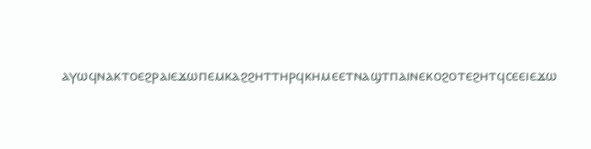ⲁⲩⲱϥⲛⲁⲕⲧⲟⲉϩⲣⲁⲓⲉϫⲱⲡⲉⲙⲕⲁϩϩⲏⲧⲧⲏⲣϥⲕⲏⲙⲉⲉⲧⲛⲁϣⲧⲡⲁⲓⲛⲉⲕⲟϩⲟⲧⲉϩⲏⲧϥⲥⲉⲉⲓⲉϫⲱ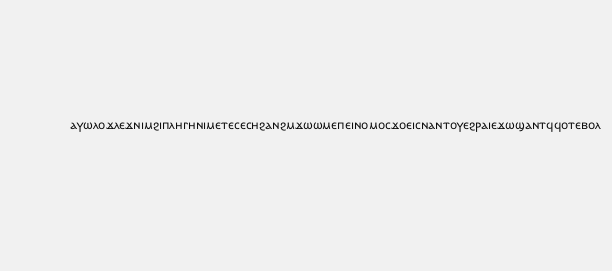ⲁⲩⲱⲗⲟϫⲗⲉϫⲛⲓⲙϩⲓⲡⲗⲏⲅⲏⲛⲓⲙⲉⲧⲉⲥⲉⲥⲏϩⲁⲛϩⲙϫⲱⲱⲙⲉⲡⲉⲓⲛⲟⲙⲟⲥϫⲟⲉⲓⲥⲛⲁⲛⲧⲟⲩⲉϩⲣⲁⲓⲉϫⲱϣⲁⲛⲧϥϥⲟⲧⲉⲃⲟⲗ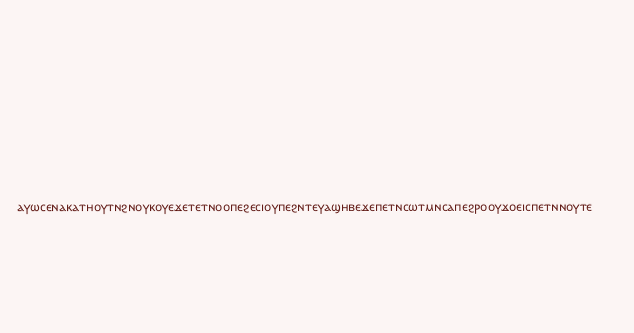ⲁⲩⲱⲥⲉⲛⲁⲕⲁⲧⲏⲟⲩⲧⲛϩⲛⲟⲩⲕⲟⲩⲉϫⲉⲧⲉⲧⲛⲟⲟⲡⲉϩⲉⲥⲓⲟⲩⲡⲉϩⲛⲧⲉⲩⲁϣⲏⲃⲉϫⲉⲡⲉⲧⲛⲥⲱⲧⲙⲛⲥⲁⲡⲉϩⲣⲟⲟⲩϫⲟⲉⲓⲥⲡⲉⲧⲛⲛⲟⲩⲧⲉ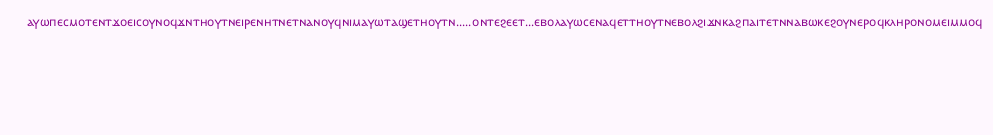ⲁⲩⲱⲡⲉⲥⲙⲟⲧⲉⲛⲧϫⲟⲉⲓⲥⲟⲩⲛⲟϥϫⲛⲧⲏⲟⲩⲧⲛⲉⲓⲣⲉⲛⲏⲧⲛⲉⲧⲛⲁⲛⲟⲩϥⲛⲓⲙⲁⲩⲱⲧⲁϣⲉⲧⲏⲟⲩⲧⲛ.....ⲟⲛⲧⲉϩⲉⲉⲧ...ⲉⲃⲟⲗⲁⲩⲱⲥⲉⲛⲁϥⲉⲧⲧⲏⲟⲩⲧⲛⲉⲃⲟⲗϩⲓϫⲛⲕⲁϩⲡⲁⲓⲧⲉⲧⲛⲛⲁⲃⲱⲕⲉϩⲟⲩⲛⲉⲣⲟϥⲕⲗⲏⲣⲟⲛⲟⲙⲉⲓⲙⲙⲟϥ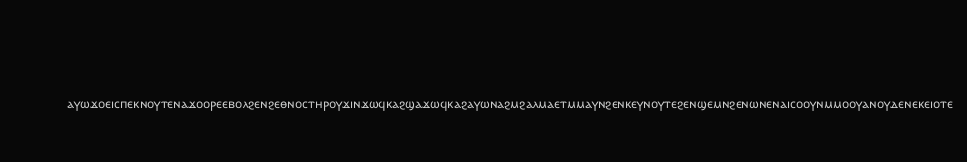ⲁⲩⲱϫⲟⲉⲓⲥⲡⲉⲕⲛⲟⲩⲧⲉⲛⲁϫⲟⲟⲣⲉⲉⲃⲟⲗϩⲉⲛϩⲉⲑⲛⲟⲥⲧⲏⲣⲟⲩϫⲓⲛϫⲱϥⲕⲁϩϣⲁϫⲱϥⲕⲁϩⲁⲩⲱⲛⲁϩⲙϩⲁⲗⲙⲁⲉⲧⲙⲙⲁⲩⲛϩⲉⲛⲕⲉⲩⲛⲟⲩⲧⲉϩⲉⲛϣⲉⲙⲛϩⲉⲛⲱⲛⲉⲛⲁⲓⲥⲟⲟⲩⲛⲙⲙⲟⲟⲩⲁⲛⲟⲩⲇⲉⲛⲉⲕⲉⲓⲟⲧⲉ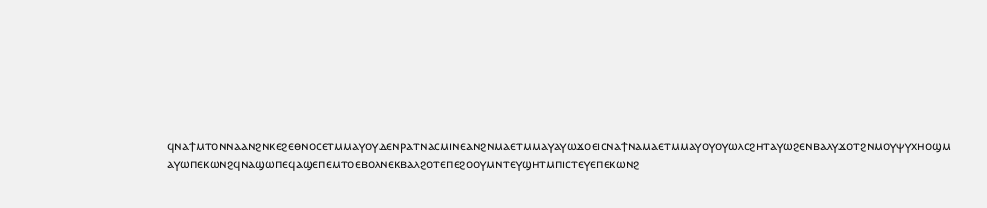ϥⲛⲁϯⲙⲧⲟⲛⲛⲁⲁⲛϩⲛⲕⲉϩⲉⲑⲛⲟⲥⲉⲧⲙⲙⲁⲩⲟⲩⲇⲉⲛⲣⲁⲧⲛⲁⲥⲙⲓⲛⲉⲁⲛϩⲛⲙⲁⲉⲧⲙⲙⲁⲩⲁⲩⲱϫⲟⲉⲓⲥⲛⲁϯⲛⲁⲙⲁⲉⲧⲙⲙⲁⲩⲟⲩⲟⲩⲱⲗⲥϩⲏⲧⲁⲩⲱϩⲉⲛⲃⲁⲗⲩϫⲟⲧϩⲛⲙⲟⲩⲯⲩⲭⲏⲟϣⲙ
ⲁⲩⲱⲡⲉⲕⲱⲛϩϥⲛⲁϣⲱⲡⲉϥⲁϣⲉⲡⲉⲙⲧⲟⲉⲃⲟⲗⲛⲉⲕⲃⲁⲗϩⲟⲧⲉⲡⲉϩⲟⲟⲩⲙⲛⲧⲉⲩϣⲏⲧⲙⲡⲓⲥⲧⲉⲩⲉⲡⲉⲕⲱⲛϩ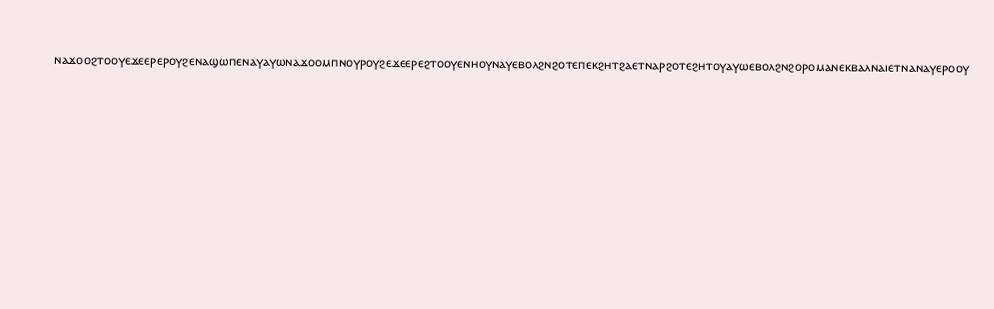ⲛⲁϫⲟⲟϩⲧⲟⲟⲩⲉϫⲉⲉⲣⲉⲣⲟⲩϩⲉⲛⲁϣⲱⲡⲉⲛⲁⲩⲁⲩⲱⲛⲁϫⲟⲟⲙⲡⲛⲟⲩⲣⲟⲩϩⲉϫⲉⲉⲣⲉϩⲧⲟⲟⲩⲉⲛⲏⲟⲩⲛⲁⲩⲉⲃⲟⲗϩⲛϩⲟⲧⲉⲡⲉⲕϩⲏⲧϩⲁⲉⲧⲛⲁⲣϩⲟⲧⲉϩⲏⲧⲟⲩⲁⲩⲱⲉⲃⲟⲗϩⲛϩⲟⲣⲟⲙⲁⲛⲉⲕⲃⲁⲗⲛⲁⲓⲉⲧⲛⲁⲛⲁⲩⲉⲣⲟⲟⲩ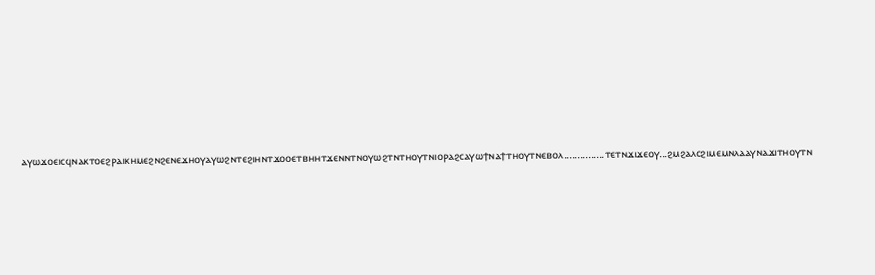ⲁⲩⲱϫⲟⲉⲓⲥϥⲛⲁⲕⲧⲟⲉϩⲣⲁⲓⲕⲏⲙⲉϩⲛϩⲉⲛⲉϫⲏⲟⲩⲁⲩⲱϩⲛⲧⲉϩⲓⲏⲛⲧϫⲟⲟⲉⲧⲃⲏⲏⲧϫⲉⲛⲛⲧⲛⲟⲩⲱϩⲧⲛⲧⲏⲟⲩⲧⲛⲓⲟⲣⲁϩⲥⲁⲩⲱϯⲛⲁϯⲧⲏⲟⲩⲧⲛⲉⲃⲟⲗ...............ⲧⲉⲧⲛϫⲓϫⲉⲟⲩ...ϩⲙϩⲁⲗⲥϩⲓⲙⲉⲙⲛⲗⲁⲁⲩⲛⲁϫⲓⲧⲏⲟⲩⲧⲛ